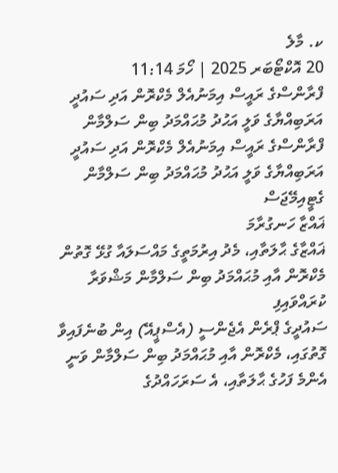ކ. މާލެ
20 އޮކްޓޯބަރ 2025 | ހޯމަ 11:14
ފްރާންސްގެ ރައީސް އިމަނުއެލް މެކްރޮން އަދި ސައުދީ އަރަބިއްޔާގެ ވަލީ އަޙުދު މުޙައްމަދު ބިން ސަލްމާން
ފްރާންސްގެ ރައީސް އިމަނުއެލް މެކްރޮން އަދި ސައުދީ އަރަބިއްޔާގެ ވަލީ އަޙުދު މުޙައްމަދު ބިން ސަލްމާން
ގެޓީއިމޭޖަސް
ޣައްޒާ ހަނގުރާމަ
ޣައްޒާގެ ޙާލަތާއި، މެދު އިރުމަތީގެ މައްސަލައާ ގުޅޭ ގޮތުން މެކްރޮން އާއި މުޙައްމަދު ބިން ސަލްމާން މަޝްވަރާ ކުރައްވައިފި
ސައުދީގެ ޕްރެން އެޖެންސީ (އެސްޕީއޭ) އިން ބުނެފައިވާ ގޮތުގައި، މެކްރޮން އާއި މުޙައްމަދު ބިން ސަލްމާން ވަނީ އެންމެ ފަހުގެ ޙާލަތާއި، އެ ސަރަހައްދުގެ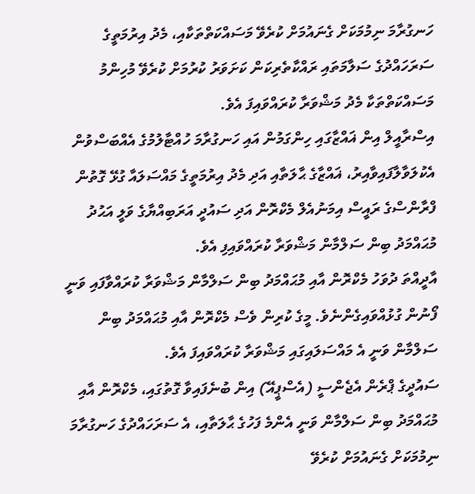ހަނގުރާމަ ނިމުމަކަށް ގެނައުމަށް ކުރެވޭ މަސައްކަތްތަކާއި، މެދު އިރުމަތީގެ ސަރަހައްދުގެ ސަލާމަތައި ރައްކާތެރިކަން ކަށަވަރު ކުރުމަށް ކުރެވޭ މުހިންމު މަސައްކަތްތަކާ މެދު މަޝްވަރާ ކުރައްވައިފަ އެވެ.
އިސްރާއީލް އިން ޣައްޒާގައި ހިންގަމުން އައި ހަނގުރާމަ ހުއްޓާލުމުގެ އެއްބަސްވުން އެކުލަވާލާފައިވާއިރު، ޣައްޒާގެ ޙާލަތާއި އަދި މެދު އިރުމަތީގެ މައްސަލައާ ގުޅޭ ގޮތުން ފްރާންސްގެ ރައީސް އިމަނުއެލް މެކްރޮން އަދި ސައުދީ އަރަބިއްޔާގެ ވަލީ އަޙުދު މުޙައްމަދު ބިން ސަލްމާން މަޝްވަރާ ކުރައްވައިފި އެވެ.
އާދީއްތަ ދުވަހު މެކްރޮން އާއި މުޙައްމަދު ބިން ސަލްމާން މަޝްވަރާ ކުރައްވާފައި ވަނީ ފޯނުން ގުޅުއްވައިގެންނެވެ. މީގެ ކުރިން ވެސް މެކްރޮން އާއި މުޙައްމަދު ބިން ސަލްމާން ވަނީ އެ މައްސަލައިގައި މަޝްވަރާ ކުރައްވައިފަ އެވެ.
ސައުދީގެ ޕްރެން އެޖެންސީ (އެސްޕީއޭ) އިން ބުނެފައިވާ ގޮތުގައި، މެކްރޮން އާއި މުޙައްމަދު ބިން ސަލްމާން ވަނީ އެންމެ ފަހުގެ ޙާލަތާއި، އެ ސަރަހައްދުގެ ހަނގުރާމަ ނިމުމަކަށް ގެނައުމަށް ކުރެވޭ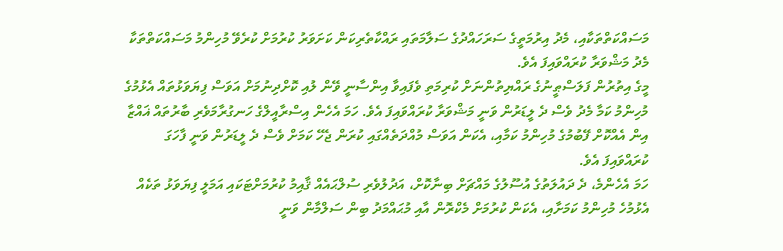މަސައްކަތްތަކާއި، މެދު އިރުމަތީގެ ސަރަހައްދުގެ ސަލާމަތައި ރައްކާތެރިކަން ކަށަވަރު ކުރުމަށް ކުރެވޭ މުހިންމު މަސައްކަތްތަކާ މެދު މަޝްވަރާ ކުރައްވައިފަ އެވެ.
މީގެ އިތުރުން ފަލަސްޠީނުގެ ރައްޔިތުންނަށް ކުރިމަތި ވެފައިވާ އިންސާނީ ވޭން ލުއި ކޮށްދިނުމަށް އަވަސް ފިޔަވަޅުތައް އެޅުމުގެ މުހިންމު ކަމާ މެދު ވެސް ދެ ލީޑަރުން ވަނީ މަޝްވަރާ ކުރައްވައިފަ އެވެ. ހަމަ އެހެން އިސްރާއީލްގެ ހަނގުރާމަވެރި ބާރުތައް ޣައްޒާ އިން އެއްކޮށް ފޭބުމުގެ މުހިންމު ކަމާއި، އެކަން އަވަސް މުއްދަތެއްގައި ކުރަން ޖެހޭ ކަމަށް ވެސް ދެ ލީޑަރުން ވަނީ ފާހަގަ ކުރައްވައިފަ އެވެ.
ހަމަ އެހެންމެ، ދެ ދައުލަތުގެ އުސޫލުގެ މައްޗަށް ބިނާކޮށް، އަދުލުވެރި ސުލްޙައެއް ޤާއިމު ކުރުމަށްޓަކައި އަމަލީ ފިޔަވަޅު ތަކެއް އެޅުމުހެ މުހިންމު ކަމަށާއި، އެކަން ކުރުމަށް މެކްރޮން އާއި މުޙައްމަދު ބިން ސަލްމާން ވަނީ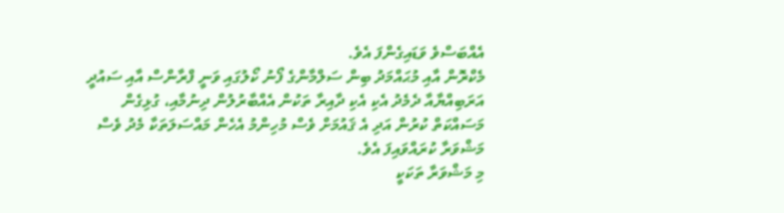އެއްބަސްވެ ވަޑައިގެންފަ އެވެ.
މެކްރޮން އާއި މުޙައްމަދު ބިން ސަލްމާންގެ ފޯނު ކޯލުގައި ވަނީ ފްރާންސް އާއި ސައުދީ އަރަބިއްޔާއާ ދެމެދު އެކި އެކި ދާއިރާ ތަކުން އެއްބާރުލުން ދިނުމާއި، ގުޅިގެން މަސައްކަތް ކުރުން އަދި އެ ޤައުމަށް ވެސް މުހިންމު އެހެން މައްސަލަތަކާ މެދު ވެސް މަޝްވަރާ ކުރައްވައިފަ އެވެ.
މި މަޝްވަރާ ތަކަކީ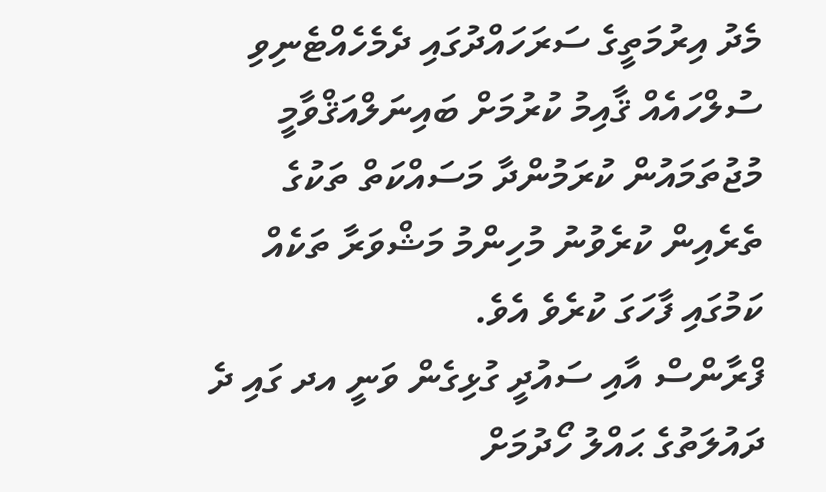މެދު އިރުމަތީގެ ސަރަހައްދުގައި ދެމެހެއްޓެނިވި ސުލްހައެއް ޤާއިމު ކުރުމަށް ބައިނަލްއަޤްވާމީ މުޖުތަމައުން ކުރަމުންދާ މަސައްކަތް ތަކުގެ ތެރެއިން ކުރެވުނު މުހިންމު މަޝްވަރާ ތަކެއް ކަމުގައި ފާހަގަ ކުރެވެ އެވެ.
ފްރާންސް އާއި ސައުދީ ގުޅިގެން ވަނީ އދ ގައި ދެ ދައުލަތުގެ ޙައްލު ހޯދުމަށް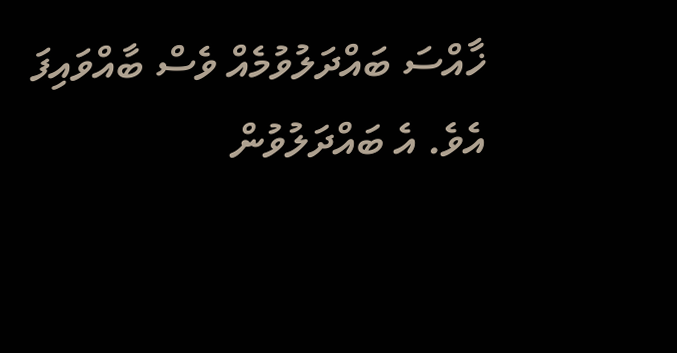ޚާއްސަ ބައްދަލުވުމެއް ވެސް ބާއްވައިފަ އެވެ. އެ ބައްދަލުވުން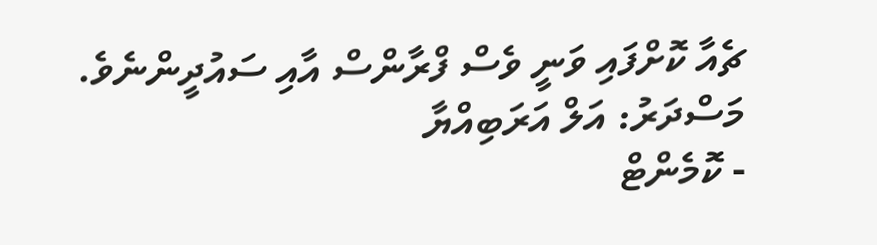ޗެއާ ކޮށްފައި ވަނީ ވެސް ފްރާންސް އާއި ސައުދީންނެވެ.
މަސްދަރު: އަލް އަރަބިއްޔާ
- ކޮމެންޓް